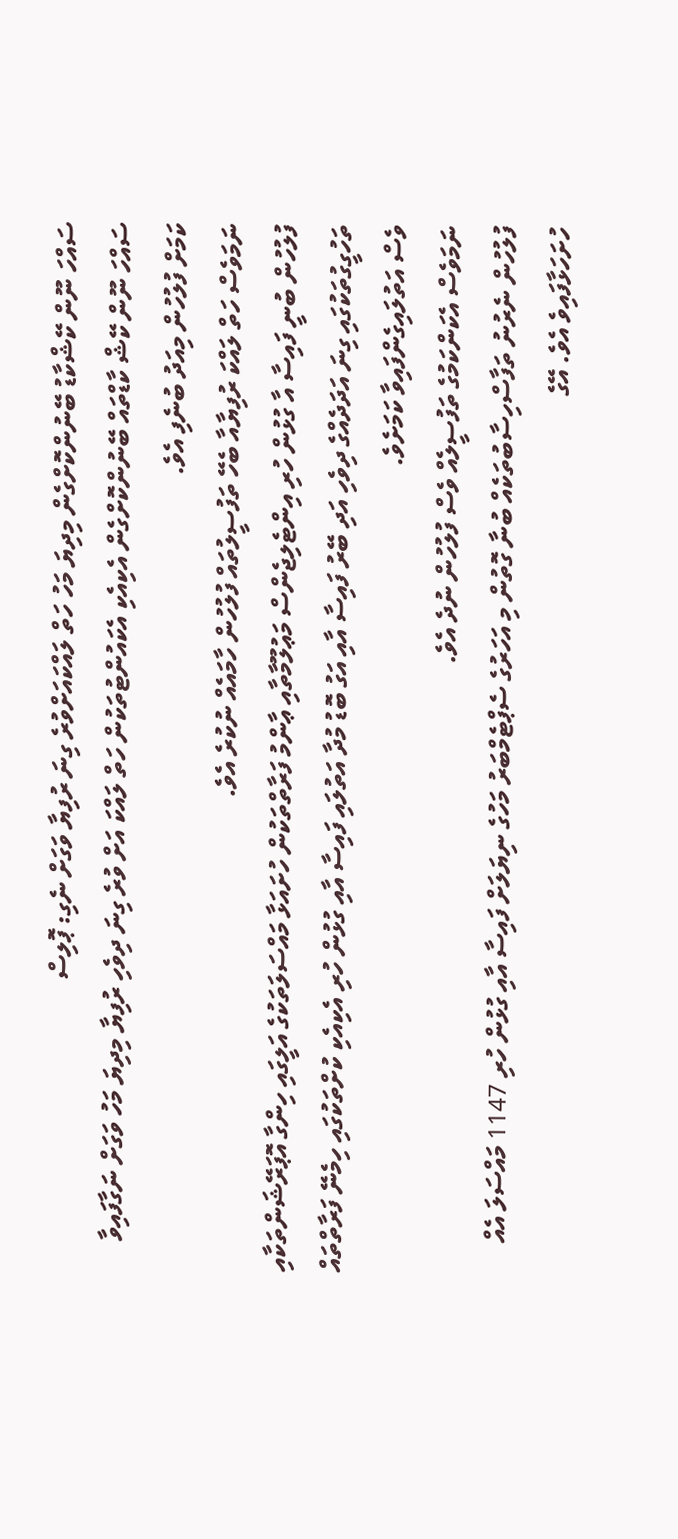ސައްހަ ނޫން ކޭޝްކާޑު ބޭނުންކޮށްގެން މިދިޔަ މަހު ހަތް ލައްކައަށްވުރެ ގިނަ ރުފިޔާ ވަގަށް ނެގި: ޕޮލިސް
ސައްހަ ނޫން ކޭޝް ކާޑްތައް ބޭނުންކޮށްގެން އެކިއެކި އެކައުންޓުތަކުން ހަތް ލައްކަ އަށް ވުރެ ގިނަ ދިވެހި ރުފިޔާ މިދިޔަ މަހު ވަގަށް ނަގާފައިވާ ކަމަށް ފުލުހުން މިއަދު ބުނެފި އެވެ.
ނަމަވެސް ހަތް ލައްކަ ރުފިޔާއާ ބެހޭ ތަފުސީލުތައް ފުލުހުން ހާމައެއް ނުކުރެ އެވެ.
ފުލުހުން ބުނީ ފައިސާ އާ ގުޅުން ހުރި އިންޓެލިޖެންސް މަޢުލޫމާތާއި ޢާންމު ފަރާތްތަކުން ހުށައަޅާ މައްސަލަތަކުގެ އަލީގައި ހިންގާ އޮޕަރޭޝަންތަކާއި ތަހުގީގުތަކުގައި ގިނަ އަދަދެއްގެ ދިވެހި އަދި ބޭރު ފައިސާ އާއި އަގު ބޮޑު މުދާ އަތުލައި ފައިސާ އާއި ގުޅުން ހުރި އެކިއެކި ކުށްތަކުގައި ހިމެނޭ ފަރާތްތައް ވެސް އަތުލައިގެންފައިވާ ކަމަށެވެ.
ނަމަވެސް އެކަންކަމުގެ ތަފުސީލެއް ވެސް ފުލުހުން ނުދެ އެވެ.
ފުލުހުން ނެރުނު ތަފާސްހިސާބުތަކެއް ބުނާ ގޮތުން މި އަހަރުގެ ސެޕްޓެމްބަރު މަހުގެ ނިޔަލަށް ފައިސާ އާއި ގުޅުން ހުރި 1147 މައްސަލަ އެއް ހުށަހަޅާފައިވެ އެވެ. އޭގެ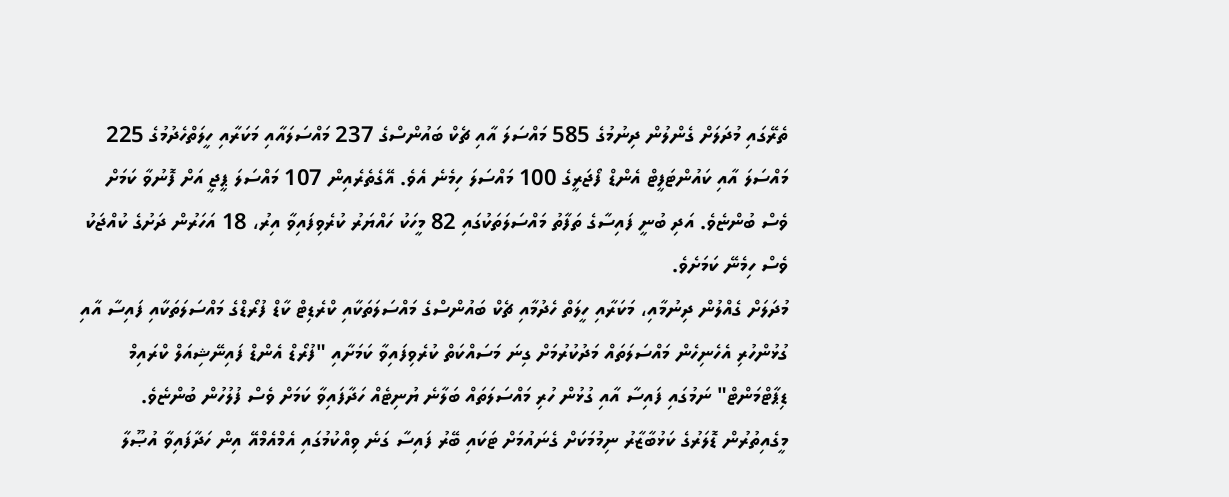ތެރޭގައި މުދަލަށް ގެންލުން ދިނުމުގެ 585 މައްސަލަ އާއި ޗެކް ބައުންސްގެ 237 މައްސަލައާއި މަކަރާއި ހީލަތްހެދުމުގެ 225 މައްސަލަ އާއި ކައުންޓަފީޓް އެންޑް ފޯޖަރީގެ 100 މައްސަލަ ހިމެނެ އެވެ. އޭގެތެރެއިން 107 މައްސަލަ ޕީޖީ އަށް ފޮނުވާ ކަމަށް ވެސް ބުންޏެވެ. އަދި ބުނީ ފައިސާގެ ތަފާތު މައްސަލަތަކުގައި 82 މީހަކު ހައްޔަރު ކުރެވިފައިވާ އިރު، 18 އަހަރުން ދަށުގެ ކުއްޖަކު ވެސް ހިމެނޭ ކަމަށެވެ.
މުދަލަށް ގެއްލުން ދިނުމާއި، މަކަރާއި ހީލަތް ހެދުމާއި ޗެކް ބައުންސްގެ މައްސަލަތަކާއި ކްރެޑިޓް ކާޑް ފުރޯޑްގެ މައްސަލަތަކާއި ފައިސާ އާއި ގުޅުންހުރި އެހެނިހެން މައްސަލަތައް މަދުކުރުމަށް ގިނަ މަސައްކަތް ކުރެވިފައިވާ ކަމަށާއި "ފުރޯޑް އެންޑް ފައިނޭޝިއަލް ކްރައިމް ޑިޕާޓްމަންޓް" ނަމުގައި ފައިސާ އާއި ގުޅުން ހުރި މައްސަލަތައް ބަލާނެ ޔުނިޓެއް ހަދާފައިވާ ކަމަށް ވެސް ފުލުހުން ބުންޏެވެ.
މީގެއިތުރުން ޑޮލަރުގެ ކަޅުބާޒާރު ނިމުމަކަށް ގެނައުމަށް ޓަކައި ބޭރު ފައިސާ ގަނެ ވިއްކުމުގައި އެމްއެމްއޭ އިން ހަދާފައިވާ އުޞޫލާ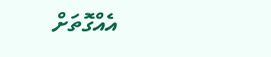އެއްގޮތަށް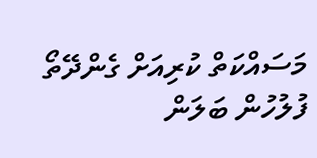މަސައްކަތް ކުރިއަށް ގެންދޭތޯ ފުލުހުން ބަލަން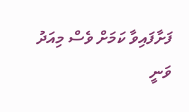ފަށާފައިވާ ކަމަށް ވެސް މިއަދު ވަނީ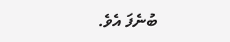ބުނެފަ އެވެ.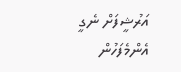އަރުޝީފަށް ނެގީ
އެންމެފަހުން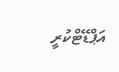އަޕްޑޭޓްކުރީ